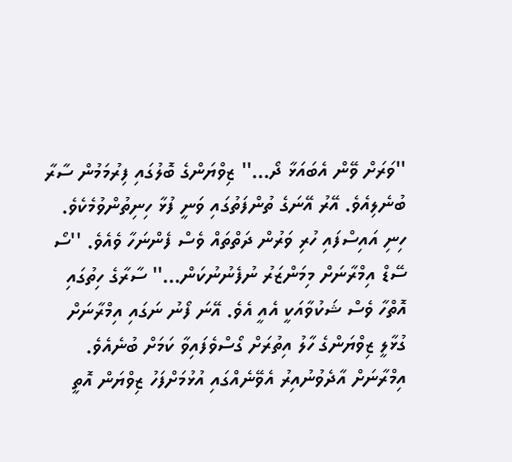''ވަރަށް ވޭން އެބައަޅާ ދޯ...'' ޒިވްޔަންގެ ބޮލުގައި ފިރުމަމުން ސާރާ ބުނެލިއެވެ. އޭރު އޭނަގެ ތުންފަތުގައި ވަނީ ފުޅާ ހިނިތުންވުމެކެވެ. ހިނި އައިސްފައި ހުރި ވަރުން ދަތްތައް ވެސް ފެންނަހާ ވެއެވެ. ''ސޯ ސޭޑް އިމްރާނަށް މިމަންޒަރު ނުފެނުނުކަން...'' ސާރާގެ ހިތުގައި އޮތްހާ ވެސް ޝަކުވާއަކީ އެއީ އެވެ. އޭނަ ފޯނު ނަގައި އިމްރާނަށް ގުޅާލީ ޒިވްޔަންގެ ހާލު އިތުރަށް ގޯސްވެފައިވާ ކަމަށް ބުނެއެވެ.
އިމްރާނަށް އާދެވުނުއިރު އެވޭނެއްގައި އުޅުމަށްފަހު ޒިވްޔަން އޮތީ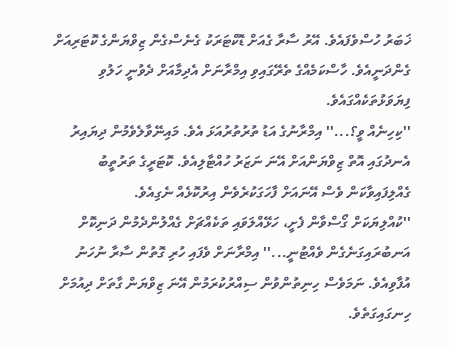ޚަބަރު ހުސްވެފައެވެ. އޭރު ސާރާ ގެއަށް ޑޮކްޓަރަކު ގެނެސްގެން ޒިވްޔަންގެ ކޮޓަރިއަށް ގެންދަނީއެވެ. ހާސްކަމެއްގެ ތެރޭގައިވި އިމްރާނަށް އެދިމާއަށް ދެވުނީ ހަލުވި ފިޔަވަޅުތަކެއްގައެވެ.
''ކިހިނެއް ވީ؟...'' އިމްރާނުގެ އަޑު ތުރުތުރުއަޅަ އެވެ. މައިނޭވާލެވެމުން ދިޔައިރު އެނދުގައި އޮތް ޒިވްޔަންއަށް އޭނަ ނަޒަރު ހުއްޓާލިއެވެ. ކޮޓަރީގެ ތަރުތީބު ގެއްލިފައިވާކަން ވެސް އޭނައަށް ފާހަގަކުރެވެން އިރުކޮޅެއް ނެގިއެވެ.
''ކުއްލިޔަކަށް ގޯސްވާން ފެށީ، ހަޅޭއްލަވައި ތަކެއްޗަށް ގެއްލުންދެމުން ދަނިކޮށް އަނބުރައިގަނެގެން ވެއްޓުނީ...'' އިމްރާނަށް ވެފައި ހުރި ގޮތުން ސާރާ ނުހަނު އުފާވިއެވެ. ނަމަވެސް ހިނިތުންވުން ސިއްރުކުރަމުން އޭނަ ޒިވްޔަން ގާތަށް ދިއުމަށް ހިނގައިގަތެވެ.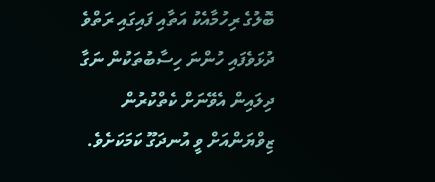ބޮލުގެ ރިހުމާއެކު އަތާއި ފައިގައި ރަތްވެ ދުޅަވެފައި ހުންނަ ހިސާބުތަކުން ނަގާ ދިލައިން އެވޭނަށް ކެތްކުރުން ޒިވްޔަންއަށް ވީ އުނދަގޫ ކަމަކަށެވެ.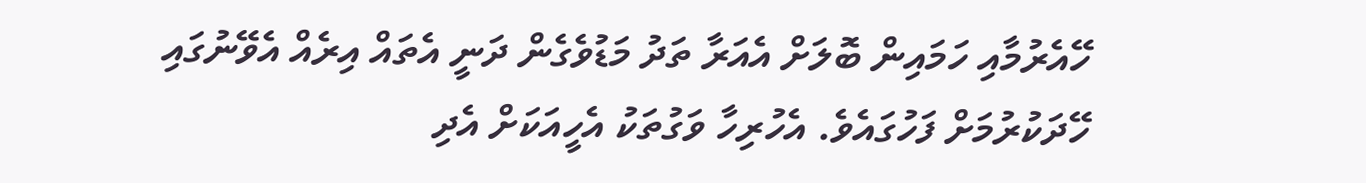ހޭއެރުމާއި ހަމައިން ބޮލަށް އެއަރާ ތަދު މަޑުވެގެން ދަނީ އެތައް އިރެއް އެވޭނުގައި ހޭދަކުރުމަށް ފަހުގައެވެ. އެހުރިހާ ވަގުތަކު އެހީއަކަށް އެދި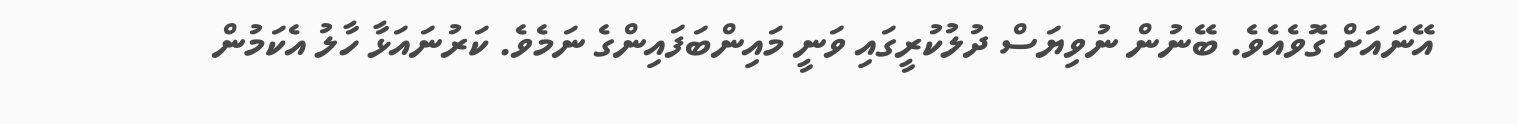އޭނައަށް ގޮވެއެވެ. ބޭނުން ނުވިޔަސް ދުލުކުރީގައި ވަނީ މައިންބަފައިންގެ ނަމެވެ. ކަރުނައަޅާ ހާލު އެކަމުން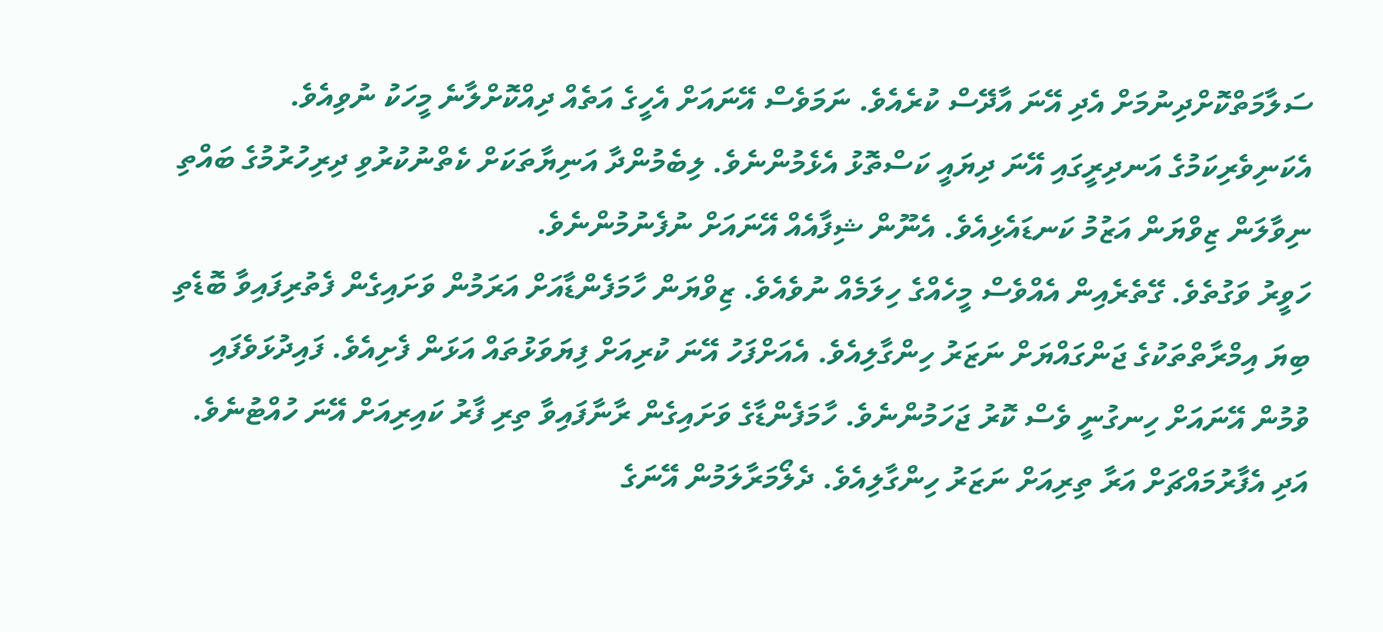ސަލާމަތްކޮށްދިނުމަށް އެދި އޭނަ އާދޭސް ކުރެއެވެ. ނަމަވެސް އޭނައަށް އެހީގެ އަތެއް ދިއްކޮށްލާނެ މީހަކު ނުވިއެވެ. އެކަނިވެރިކަމުގެ އަނދިރީގައި އޭނަ ދިޔައީ ކަސްތޮޅު އެޅެމުންނެވެ. ލިބެމުންދާ އަނިޔާތަކަށް ކެތްނުކުރުވި ދިރިހުރުމުގެ ބައްތި ނިވާލަން ޒިވްޔަން އަޒުމު ކަނޑައެޅިއެވެ. އެނޫން ޝިފާއެއް އޭނައަށް ނުފެނުމުންނެވެ.
ހަވީރު ވަގުތެވެ. ގޭތެރެއިން އެއްވެސް މީހެއްގެ ހިލަމެއް ނުވެއެވެ. ޒިވްޔަން ހާމަފެންޑާއަށް އަރަމުން ވަށައިގެން ފެތުރިފައިވާ ބޮޑެތި ބިޔަ އިމްރާތްތަކުގެ ޖަންގައްޔަށް ނަޒަރު ހިންގާލިއެވެ. އެއަށްފަހު އޭނަ ކުރިއަށް ފިޔަވަޅުތައް އަޅަން ފެށިއެވެ. ފައިދުޅަވެފައި ވުމުން އޭނައަށް ހިނގުނީ ވެސް ކޮރު ޖަހަމުންނެވެ. ހާމަފެންޑާގެ ވަށައިގެން ރާނާފައިވާ ތިރި ފާރު ކައިރިއަށް އޭނަ ހުއްޓުނެވެ. އަދި އެފާރުމައްޗަށް އަރާ ތިރިއަށް ނަޒަރު ހިންގާލިއެވެ. ދެލޯމަރާލަމުން އޭނަގެ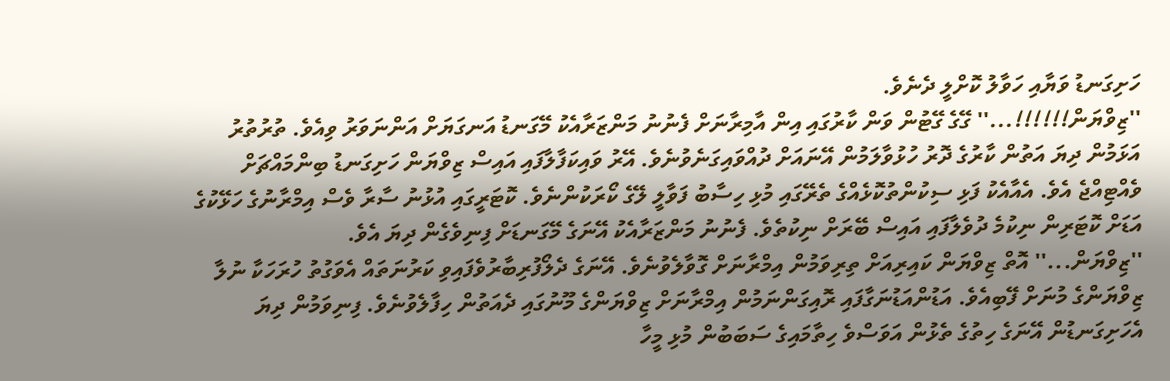ހަށިގަނޑު ވަޔާއި ހަވާލު ކޮށްލީ ދެނެވެ.
''ޒިވްޔަން!!!!!!...'' ގޭގެ ގޭޓުން ވަން ކާރުގައި އިން އާމިރާނަށް ފެނުނު މަންޒަރާއެކު މޭގަނޑު އަނގަޔަށް އަންނަވަރު ވިއެވެ. ތުރުތުރު އަޅަމުން ދިޔަ އަތުން ކާރުގެ ދޮރު ހުޅުވާލަމުން އޭނައަށް ދުއްވައިގަނެވުނެވެ. އޭރު ވައިކަފާލާފައި އައިސް ޒިވްޔަން ހަށިގަނޑު ބިންމައްޗަށް ވެއްޓިއްޖެ އެވެ. އެއާއެކު ފަޅި ސިކުންތުކޮޅެއްގެ ތެރޭގައި މުޅި ހިސާބު ފަވާލީ ލޭގެ ކޯރަކުންނެވެ. ކޮޓަރީގައި އުޅުނު ސާރާ ވެސް އިމްރާނުގެ ހަޅޭކުގެ އަޑަށް ކޮޓަރިން ނިކުމެ ދުވެލާފައި އައިސް ބޭރަށް ނިކުތެވެ. ފެނުނު މަންޒަރާއެކު އޭނަގެ މޭގަނޑަށް ފިނިވެގެން ދިޔަ އެވެ.
''ޒިވްޔަން...'' އޮތް ޒިވްޔަން ކައިރިއަށް ތިރިވަމުން އިމްރާނަށް ގޮވާލެވުނެވެ. އޭނަގެ ދެލޯފުރިބާރުވެފައިވި ކަރުނަތައް އެވަގުތު ހުރަހަކާ ނުލާ ޒިވްޔަންގެ މުނަށް ފޭބިއެވެ. އަޑުންއަޑުނަގާފައި ރޮއިގަންނަމުން އިމްރާނަށް ޒިވްޔަންގެ މޫނުގައި ދެއަތުން ހިފާލެވުނެވެ. ފިނިވަމުން ދިޔަ އެހަށިގަނޑުން އޭނަގެ ހިތުގެ ތެޅުން އަވަސްވެ ހިތާމައިގެ ސަބަބުން މުޅި މީހާ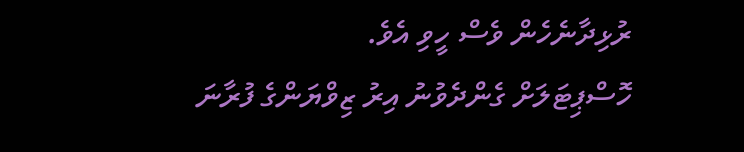ރުޅިދާނެހެން ވެސް ހީވި އެވެ.
ހޮސްޕިޓަލަށް ގެންދެވުނު އިރު ޒިވްޔަންގެ ފުރާނަ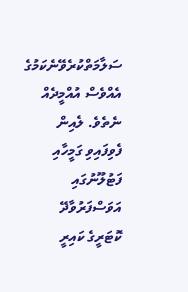ސަލާމަތްކުރެވޭނެކަމުގެ އެއްވެސް އުއްމީދެއް ނެތެވެ. ލެއިން ފެވިފައިވި ގަމީހާއި ފަޓުލޫނުގައި އަވަސްފަރުވާދޭ ކޮޓަރީގެ ކައިރީ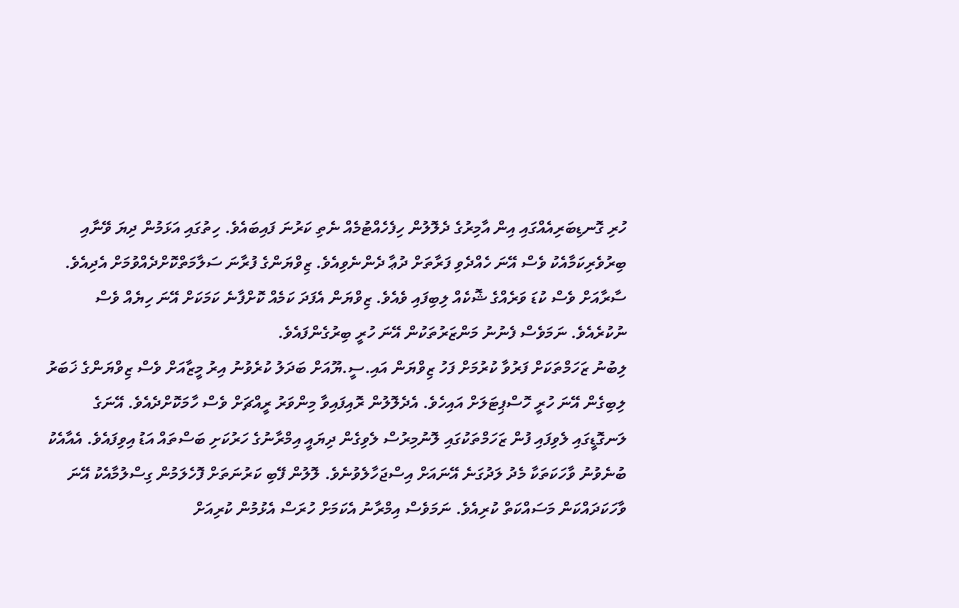ހުރި ގޮނޑިބަރިއެއްގައި އިން އާމިރުގެ ދެލޮލުން ހިފެހެއްޓުމެއް ނެތި ކަރުނަ ފައިބައެވެ. ހިތުގައި އަޅަމުން ދިޔަ ވޭނާއި ބިރުވެރިކަމާއެކު ވެސް އޭނަ ހެއްދެވި ފަރާތަށް ދުޢާ ދެންނެވިއެވެ. ޒިވްޔަންގެ ފުރާނަ ސަލާމަތްކޮށްދެއްވުމަށް އެދިއެވެ.
ސާރާއަށް ވެސް ކުޑަ ވަރެއްގެ ޝޮކެއް ލިބިފައި ވެއެވެ. ޒިވްޔަން އެފަދަ ކަމެއް ކޮށްފާނެ ކަމަކަށް އޭނަ ހިޔެއް ވެސް ނުކުރެއެވެ. ނަމަވެސް ފެނުނު މަންޒަރުތަކުން އޭނަ ހުރީ ބިރުގެންފައެވެ.
ލިބުނު ޒަހަމްތަކަށް ފަރުވާ ކުރުމަށް ފަހު ޒިވްޔަން އައި.ސީ.ޔޫއަށް ބަދަލު ކުރެވުނު އިރު މީޒާއަށް ވެސް ޒިވްޔަންގެ ޚަބަރު ލިބިގެން އޭނަ ހުރީ ހޮސްޕިޓަލަށް އައިހެވެ. އެދެލޮލުން ރޮއިފައިވާ މިންވަރު ރީއްޗަށް ވެސް ހާމަކޮށްދެއެވެ. އޭނަގެ ލަނގޮޑީގައި ލެވިފައި ފުން ޒަހަމްތަކުގައި ލޮނުމިރުސް ލެވިގެން ދިޔައީ އިމްރާނުގެ ހަރުކަށި ބަސްތައް އަޑު އިވިފައެވެ. އެއާއެކު ބުނެވުނު ވާހަކަތަކާ މެދު ލަދުގަނެ އޭނައަށް އިސްޖަހާލެވުނެވެ. ލޮލުން ފޭބި ކަރުނަތަށް ފޮހެލަމުން ގިސްލުމާއެކު އޭނަ ވާހަކަދައްކަން މަސައްކަތް ކުރިއެވެ. ނަމަވެސް އިމްރާނު އެކަމަށް ހުރަސް އެޅުމުން ކުރިއަށް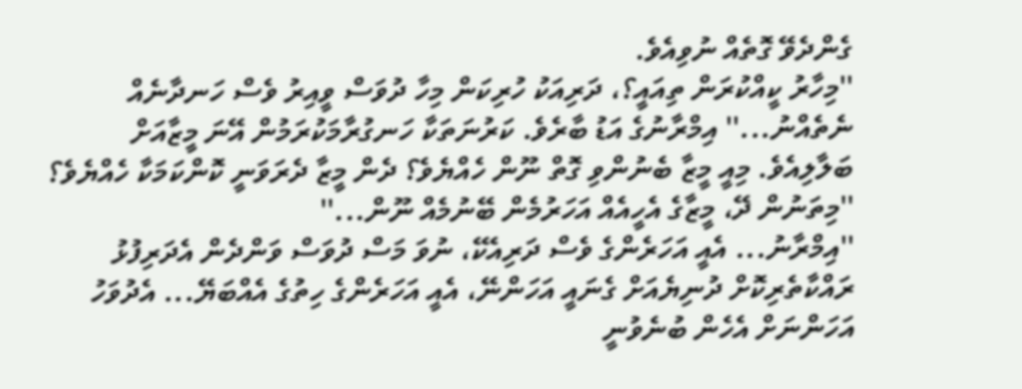ގެންދެވޭ ގޮތެއް ނުވިއެވެ.
''މިހާރު ކީއްކުރަން ތިއައީ؟، ދަރިއަކު ހުރިކަން މިހާ ދުވަސް ވީއިރު ވެސް ހަނދާނެއް ނެތެއްނު...'' އިމްރާނުގެ އަޑު ބާރެވެ. ކަރުނަތަކާ ހަނގުރާމަކުރަމުން އޭނަ މީޒާއަށް ބަލާލިއެވެ. މިއީ މީޒާ ބެނުންވި ގޮތް ނޫން ހެއްޔެވެ؟ ދެން މީޒާ ދެރަވަނީ ކޮންކަމަކާ ހެއްޔެވެ؟
''މިތަނުން ދޭ، މީޒާގެ އެހީއެއް އަހަރުމެން ބޭނުމެއް ނޫން...''
''އިމްރާނު... އެއީ އަހަރެންގެ ވެސް ދަރިއެކޭ، ނުވަ މަސް ދުވަސް ވަންދެން އެދަރިފުޅު ރައްކާތެރިކޮށް ދުނިޔެއަށް ގެނައީ އަހަންނޭ، އެއީ އަހަރެންގެ ހިތުގެ އެއްބަޔޭ... އެދުވަހު އަހަންނަށް އެހެން ބުނެވުނީ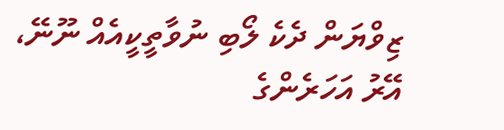ޒިވްޔަން ދެކެ ލޯބި ނުވާތީކީއެއް ނޫނޭ، އޭރު އަހަރެންގެ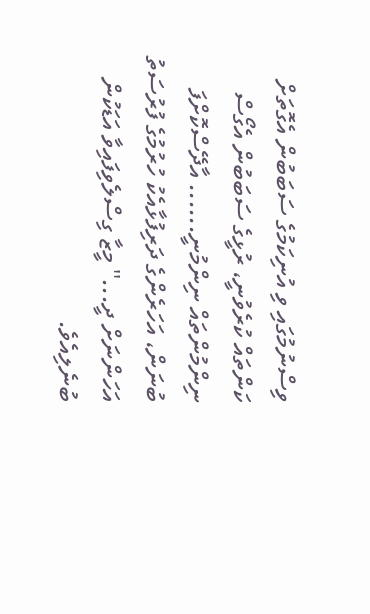ވިސްނުމުގައި ވި އުނިކަމުގެ ސަބަބުން އެގޮތަށް ކަންތައް ކުރެވުނީ، ރުޅީގެ ސަބަބުން އެގޯސް ނިންމުންތައް ނިންމުނީ...... އާދޭސްކޮށްފަ ބުނަން، އަހަރެންގެ ދަރިފުޅާއެކު ހުރުމުގެ ފުރުސަތު އަހަންނަށް ދީ...'' މީޒާ ގިސްލެވިފައިވާ އަޑަކުން ބުނެލިއެވެ.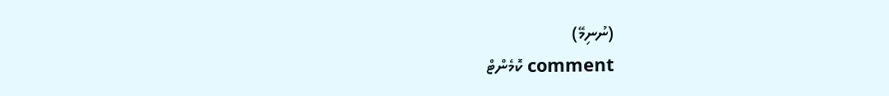(ނުނިމޭ)
comment ކޮމެންޓް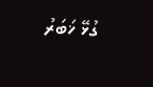ގުޅޭ ޚަބަރު